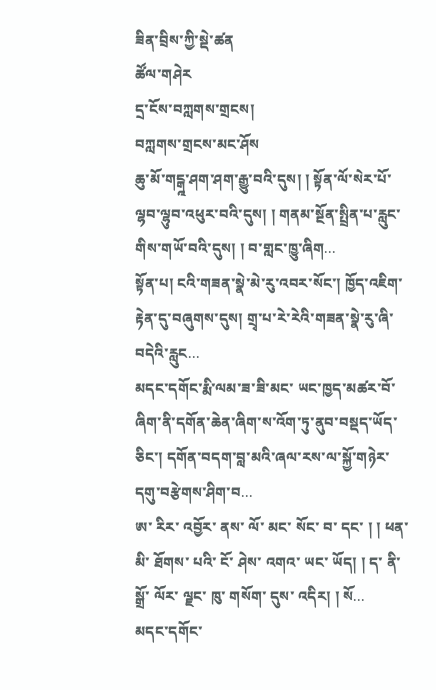ཟིན་བྲིས་ཀྱི་སྡེ་ཚན
ཚོལ་གཤེར
དྲ་ངོས་བཀླགས་གྲངས།
བཀླགས་གྲངས་མང་ཤོས
ཆུ་མོ་གངྒྰ་ཤག་ཤག་རྒྱུ་བའི་དུས། ། སྟོན་ལོ་སེར་པོ་ལྷབ་ལྷུབ་འཕུར་བའི་དུས། ། གནམ་སྔོན་སྤྲིན་པ་རླུང་གིས་གཡོ་བའི་དུས། ། བ་གླང་ཁྱུ་ཞིག...
སྟོན་པ། ངའི་གཟན་སྣེ་མེ་རུ་འབར་སོང་། ཁྱོད་འཇིག་རྟེན་དུ་བཞུགས་དུས། གྲྭ་པ་རེ་རེའི་གཟན་སྣེ་རུ་ཞི་བདེའི་རླུང...
མདང་དགོང་རྨི་ལམ་ཟ་ཟི་མང་ ཡང་ཁྱད་མཚར་བོ་ཞིག་ནི་དགོན་ཆེན་ཞིག་ས་འོག་ཏུ་ནུབ་བསྡད་ཡོད་ཅིང་། དགོན་བདག་བླ་མའི་ཞལ་རས་ལ་སྐྱོ་གཉེར་དགུ་བརྩེགས་ཤིག་བ...
ཨ་ རིར་ འབྱོར་ ནས་ ལོ་ མང་ སོང་ བ་ དང་ ། ། ཕན་ མི་ ཐོགས་ པའི་ ངོ་ ཤེས་ འགའ་ ཡང་ ཡོད། ། ད་ ནི་ སྒྲོ་ ལོར་ ལྗང་ ཁུ་ གསོག་ དུས་ འདིར། ། སོ...
མདང་དགོང་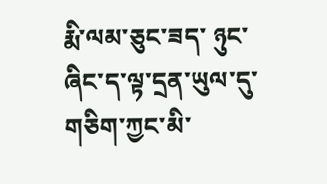རྨི་ལམ་ཅུང་ཟད་ ཉུང་ཞིང་ད་ལྟ་དྲན་ཡུལ་དུ་གཅིག་ཀྱང་མི་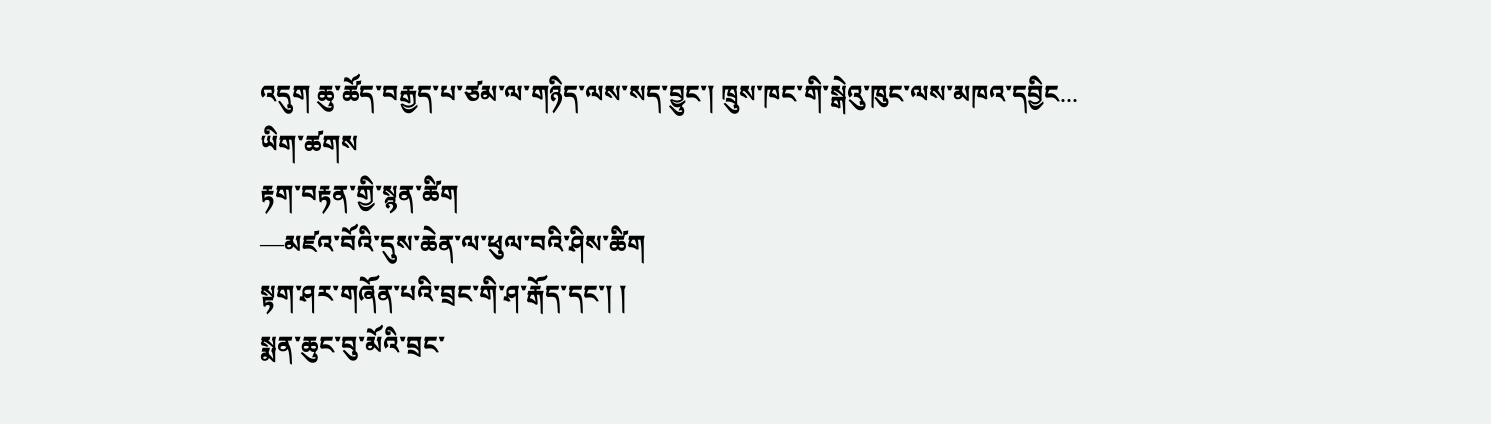འདུག ཆུ་ཚོད་བརྒྱད་པ་ཙམ་ལ་གཉིད་ལས་སད་བྱུང་། ཁྲུས་ཁང་གི་སྒེའུ་ཁུང་ལས་མཁའ་དབྱིང...
ཡིག་ཚགས
རྟག་བརྟན་གྱི་སྙན་ཚིག
—མཛའ་བོའི་དུས་ཆེན་ལ་ཕུལ་བའི་ཤིས་ཚིག
སྟག་ཤར་གཞོན་པའི་བྲང་གི་ཤ་རྒོད་དང་། །
སྨན་ཆུང་བུ་མོའི་བྲང་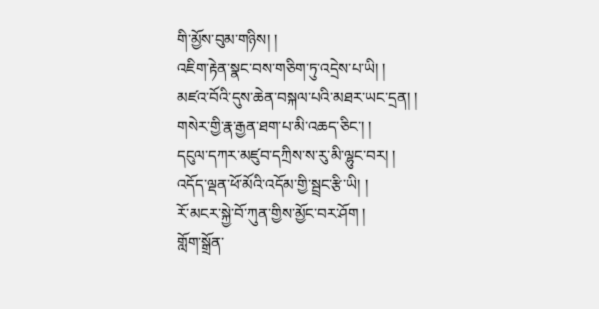གི་མྱོས་བུམ་གཉིས། །
འཇིག་རྟེན་སྣང་བས་གཅིག་ཏུ་འདྲེས་པ་ཡི། །
མཛའ་བོའི་དུས་ཆེན་བསྐལ་པའི་མཐར་ཡང་དྲན། །
གསེར་གྱི་རྣ་རྒྱན་ཐག་པ་མི་འཆད་ཅིང་། །
དངུལ་དཀར་མཛུབ་དཀྲིས་ས་རུ་མི་ལྷུང་བར། །
འདོད་ལྡན་ཕོ་མོའི་འདོམ་གྱི་སྦྲང་རྩི་ཡི། །
རོ་མངར་སྐྱེ་བོ་ཀུན་གྱིས་མྱོང་བར་ཤོག །
གློག་སྒྲོན་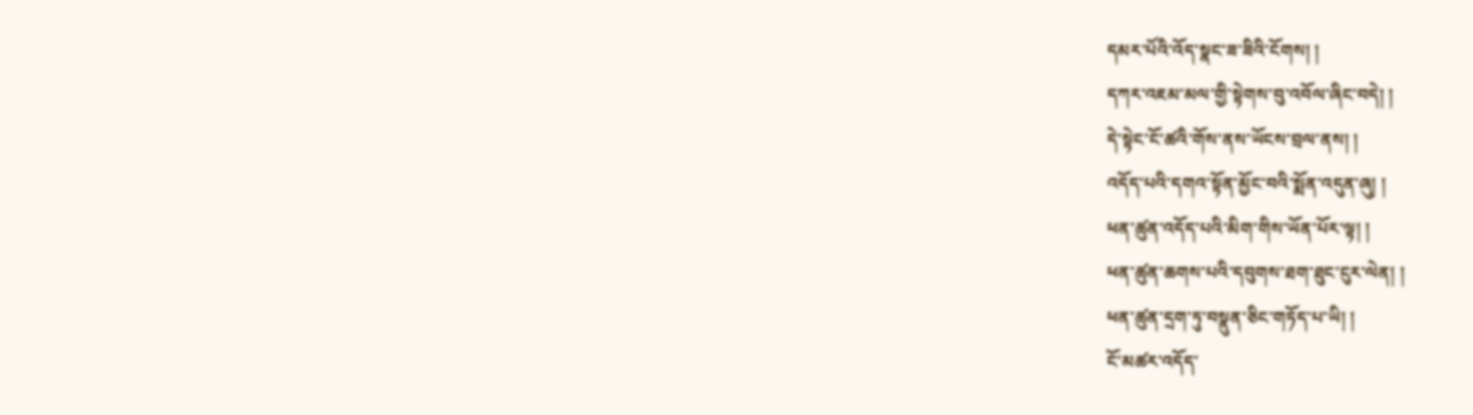དམར་པོའི་འོད་སྣང་ཟ་ཟིའི་ངོགས། །
དཀར་འཇམ་མལ་གྱི་སྟེགས་བུ་འབོལ་ཞིང་བདེ། །
དེ་སྟེང་ངོ་ཚའི་གོས་ནས་ཡོངས་བྲལ་ནས། །
འདོད་པའི་དགའ་སྟོན་མྱོང་བའི་སྨོན་འདུན་ཞུ། །
ཕན་ཚུན་འདོད་པའི་མིག་གིས་ཡོན་པོར་ལྟ། །
ཕན་ཚུན་ཆགས་པའི་དབུགས་ཐག་ཐུང་ངུར་ལེན། །
ཕན་ཚུན་དྲག་ཏུ་བསྣུན་ཅིང་གཏོད་པ་ཡི། །
ངོ་མཚར་འདོད་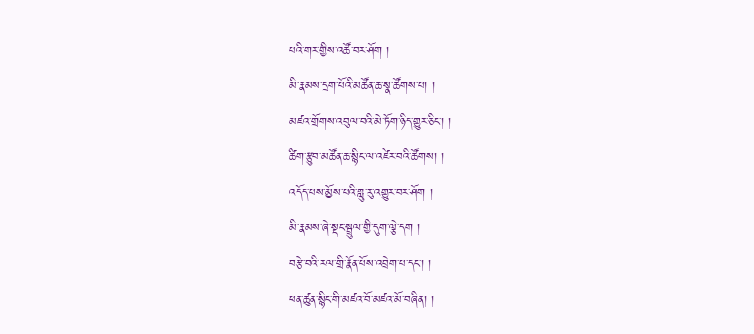པའི་གར་གྱིས་འཚོ་བར་ཤོག །
མི་རྣམས་དྲག་པོའི་མཚོན་ཆ་སྣ་ཚོགས་པ། །
མཛའ་གྲོགས་འབུལ་བའི་མེ་ཏོག་ཉིད་གྱུར་ཅིང་། །
ཚིག་རྩུབ་མཚོན་ཆ་སྙིང་ལ་འཛེར་བའི་ཚོགས། །
འདོད་པས་མྱོས་པའི་གླུ་རུ་འགྱུར་བར་ཤོག །
མི་རྣམས་ཞེ་སྡང་སྦྲུལ་གྱི་དུག་ལྕེ་དག །
བརྩེ་བའི་རལ་གྲི་རྣོན་པོས་འབྲེག་པ་དང་། །
ཕན་ཚུན་སྙིང་གི་མཛའ་བོ་མཛའ་མོ་བཞིན། །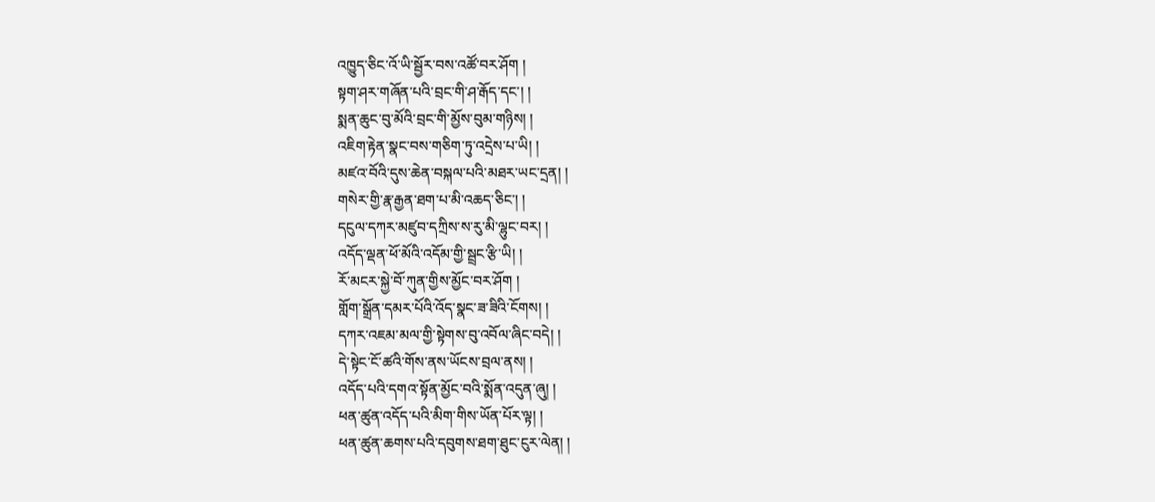འཁྱུད་ཅིང་འོ་ཡི་སྦྱོར་བས་འཚོ་བར་ཤོག །
སྟག་ཤར་གཞོན་པའི་བྲང་གི་ཤ་རྒོད་དང་། །
སྨན་ཆུང་བུ་མོའི་བྲང་གི་མྱོས་བུམ་གཉིས། །
འཇིག་རྟེན་སྣང་བས་གཅིག་ཏུ་འདྲེས་པ་ཡི། །
མཛའ་བོའི་དུས་ཆེན་བསྐལ་པའི་མཐར་ཡང་དྲན། །
གསེར་གྱི་རྣ་རྒྱན་ཐག་པ་མི་འཆད་ཅིང་། །
དངུལ་དཀར་མཛུབ་དཀྲིས་ས་རུ་མི་ལྷུང་བར། །
འདོད་ལྡན་ཕོ་མོའི་འདོམ་གྱི་སྦྲང་རྩི་ཡི། །
རོ་མངར་སྐྱེ་བོ་ཀུན་གྱིས་མྱོང་བར་ཤོག །
གློག་སྒྲོན་དམར་པོའི་འོད་སྣང་ཟ་ཟིའི་ངོགས། །
དཀར་འཇམ་མལ་གྱི་སྟེགས་བུ་འབོལ་ཞིང་བདེ། །
དེ་སྟེང་ངོ་ཚའི་གོས་ནས་ཡོངས་བྲལ་ནས། །
འདོད་པའི་དགའ་སྟོན་མྱོང་བའི་སྨོན་འདུན་ཞུ། །
ཕན་ཚུན་འདོད་པའི་མིག་གིས་ཡོན་པོར་ལྟ། །
ཕན་ཚུན་ཆགས་པའི་དབུགས་ཐག་ཐུང་ངུར་ལེན། །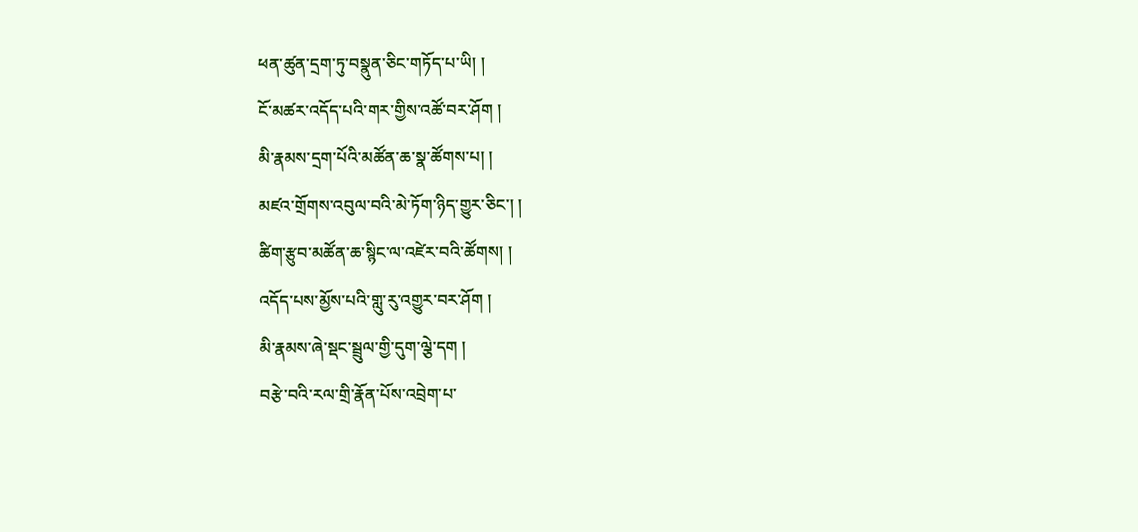ཕན་ཚུན་དྲག་ཏུ་བསྣུན་ཅིང་གཏོད་པ་ཡི། །
ངོ་མཚར་འདོད་པའི་གར་གྱིས་འཚོ་བར་ཤོག །
མི་རྣམས་དྲག་པོའི་མཚོན་ཆ་སྣ་ཚོགས་པ། །
མཛའ་གྲོགས་འབུལ་བའི་མེ་ཏོག་ཉིད་གྱུར་ཅིང་། །
ཚིག་རྩུབ་མཚོན་ཆ་སྙིང་ལ་འཛེར་བའི་ཚོགས། །
འདོད་པས་མྱོས་པའི་གླུ་རུ་འགྱུར་བར་ཤོག །
མི་རྣམས་ཞེ་སྡང་སྦྲུལ་གྱི་དུག་ལྕེ་དག །
བརྩེ་བའི་རལ་གྲི་རྣོན་པོས་འབྲེག་པ་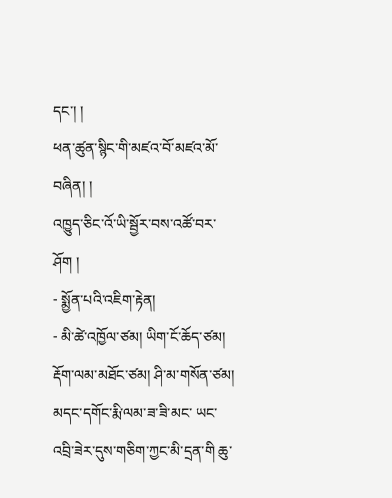དང་། །
ཕན་ཚུན་སྙིང་གི་མཛའ་བོ་མཛའ་མོ་བཞིན། །
འཁྱུད་ཅིང་འོ་ཡི་སྦྱོར་བས་འཚོ་བར་ཤོག །
- སྨྱོན་པའི་འཇིག་རྟེན།
- མི་ཚེ་འཁྱོལ་ཙམ། ཡིག་ངོ་ཆོད་ཙམ། རྡོག་ལམ་མཐོང་ཙམ། ཤི་མ་གསོན་ཙམ།
མདང་དགོང་རྨི་ལམ་ཟ་ཟི་མང་ ཡང་འབྲི་ཟེར་དུས་གཅིག་ཀྱང་མི་དྲན་གི ཆུ་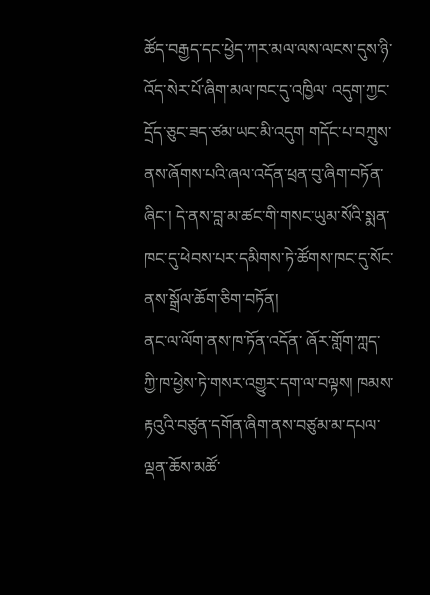ཚོད་བརྒྱད་དང་ཕྱེད་ཀར་མལ་ལས་ལངས་དུས་ཉི་འོད་སེར་པོ་ཞིག་མལ་ཁང་དུ་འཁྱིལ་ འདུག་ཀྱང་དྲོད་ཅུང་ཟད་ཙམ་ཡང་མི་འདུག གདོང་པ་བཀྲུས་ནས་ཞོགས་པའི་ཞལ་འདོན་ཕྲན་བུ་ཞིག་བཏོན་ཞིང་། དེ་ནས་བླ་མ་ཚང་གི་གསང་ཡུམ་སོའི་སྨན་ཁང་དུ་ཕེབས་པར་དམིགས་ཏེ་ཚོགས་ཁང་དུ་སོང་ ནས་སྒྲོལ་ཆོག་ཅིག་བཏོན།
ནང་ལ་ལོག་ནས་ཁ་ཏོན་འདོན་ ཞོར་གློག་ཀླད་ཀྱི་ཁ་ཕྱེས་ཏེ་གསར་འགྱུར་དག་ལ་བལྟས། ཁམས་རྟའུའི་བཙུན་དགོན་ཞིག་ནས་བཙུམ་མ་དཔལ་ལྡན་ཆོས་མཚོ་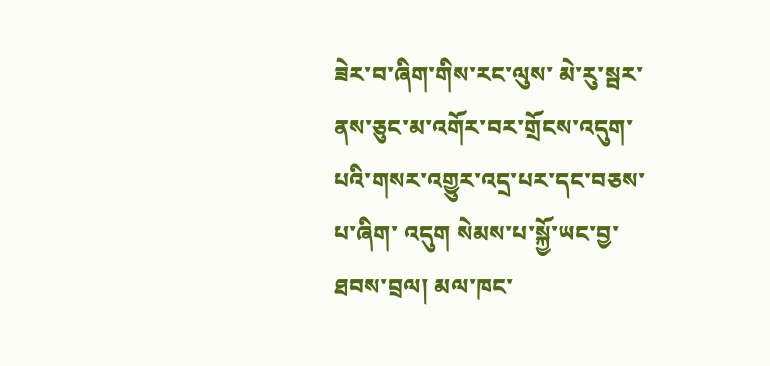ཟེར་བ་ཞིག་གིས་རང་ལུས་ མེ་རུ་སྦར་ནས་ཅུང་མ་འགོར་བར་གྲོངས་འདུག་པའི་གསར་འགྱུར་འདྲ་པར་དང་བཅས་པ་ཞིག་ འདུག སེམས་པ་སྐྱོ་ཡང་བྱ་ཐབས་བྲལ། མལ་ཁང་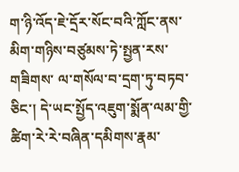ག་ཉི་འོད་ཇེ་དྲོར་སོང་བའི་ཀློང་ནས་མིག་གཉིས་བཙུམས་ཏེ་སྤྱན་རས་གཟིགས་ ལ་གསོལ་བ་དྲག་ཏུ་བཏབ་ཅིང་། དེ་ཡང་སྤྱོད་འཇུག་སྨོན་ལམ་གྱི་ཚིག་རེ་རེ་བཞིན་དམིགས་རྣམ་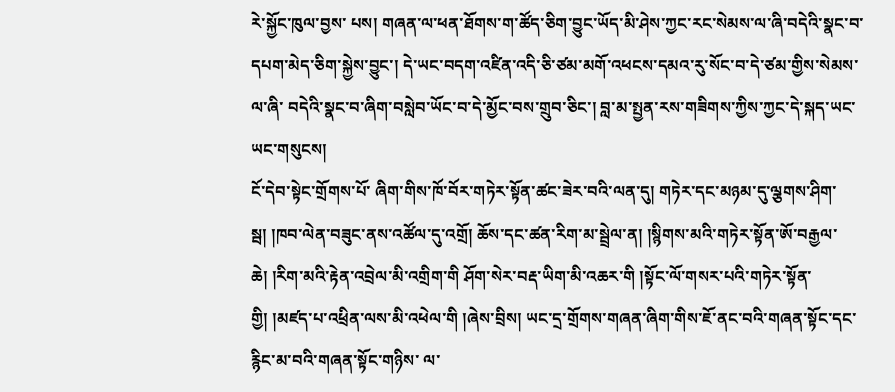རེ་སྐྱོང་ཁུལ་བྱས་ པས། གཞན་ལ་ཕན་ཐོགས་ག་ཚོད་ཅིག་བྱུང་ཡོད་མི་ཤེས་ཀྱང་རང་སེམས་ལ་ཞི་བདེའི་སྣང་བ་ དཔག་མེད་ཅིག་སྐྱེས་བྱུང་། དེ་ཡང་བདག་འཛིན་འདི་ཅི་ཙམ་མགོ་འཕངས་དམའ་རུ་སོང་བ་དེ་ཙམ་གྱིས་སེམས་ལ་ཞི་ བདེའི་སྣང་བ་ཞིག་བསླེབ་ཡོང་བ་དེ་མྱོང་བས་གྲུབ་ཅིང་། བླ་མ་སྤྱན་རས་གཟིགས་ཀྱིས་ཀྱང་དེ་སྐད་ཡང་ཡང་གསུངས།
ངོ་དེབ་སྟེང་གྲོགས་པོ་ ཞིག་གིས་ཁོ་བོར་གཏེར་སྟོན་ཚང་ཟེར་བའི་ལན་དུ། གཏེར་དང་མཉམ་དུ་ལྕགས་ཤིག་སྦ། །ཁབ་ལེན་བཟུང་ནས་འཚོལ་དུ་འགྲོ། ཆོས་དང་ཚན་རིག་མ་སྦྲེལ་ན། །སྙིགས་མའི་གཏེར་སྟོན་ཨོ་བརྒྱལ་ཆེ། །རིག་མའི་རྟེན་འབྲེལ་མི་འགྲིག་གི ཤོག་སེར་བརྡ་ཡིག་མི་འཆར་གི །སྟོང་ལོ་གསར་པའི་གཏེར་སྟོན་གྱི། །མཛད་པ་འཕྲིན་ལས་མི་འཕེལ་གི །ཞེས་བྲིས། ཡང་དྲ་གྲོགས་གཞན་ཞིག་གིས་ཇོ་ནང་བའི་གཞན་སྟོང་དང་རྙིང་མ་བའི་གཞན་སྟོང་གཉིས་ ལ་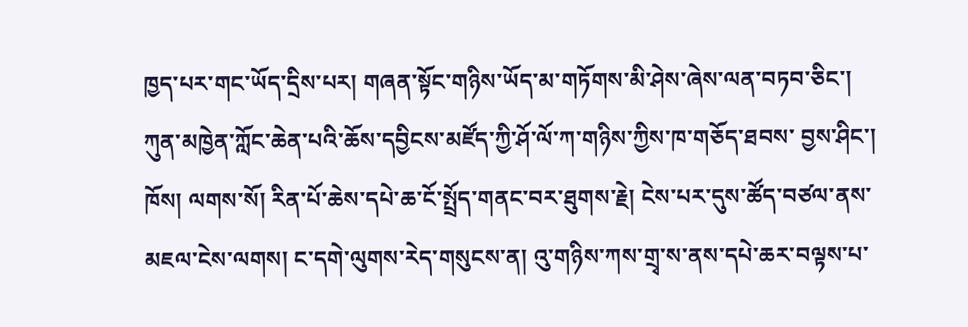ཁྱད་པར་གང་ཡོད་དྲིས་པར། གཞན་སྟོང་གཉིས་ཡོད་མ་གཏོགས་མི་ཤེས་ཞེས་ལན་བཏབ་ཅིང་། ཀུན་མཁྱེན་ཀློང་ཆེན་པའི་ཆོས་དབྱིངས་མཛོད་ཀྱི་ཤོ་ལོ་ཀ་གཉིས་ཀྱིས་ཁ་གཅོད་ཐབས་ བྱས་ཤིང་། ཁོས། ལགས་སོ། རིན་པོ་ཆེས་དཔེ་ཆ་ངོ་སྤྲོད་གནང་བར་ཐུགས་རྗེ། ངེས་པར་དུས་ཚོད་བཙལ་ནས་མཇལ་ངེས་ལགས། ང་དགེ་ལུགས་རེད་གསུངས་ན། འུ་གཉིས་ཀས་གྲྭ་ས་ནས་དཔེ་ཆར་བལྟས་པ་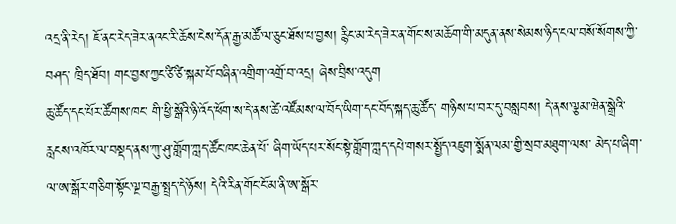འདྲ་ནི་རེད། ཇོ་ནང་རེད་ཟེར་ནའང་རི་ཆོས་ངེས་དོན་རྒྱ་མཚོ་ལ་ཅུང་ཐོས་པ་བྱས། རྙིང་མ་རེད་ཟེར་ན་གོང་ས་མཆོག་གི་མདུན་ནས་སེམས་ཉིད་ངལ་བསོ་སོགས་ཀྱི་བཤད་ ཁྲིད་ཐོབ། གང་བྱས་ཀྱང་ཙི་ཙི་སྐམ་པོ་བཞིན་འགྲིག་འགྲོ་བ་འདྲ། ཞེས་བྲིས་འདུག
ཆུ་ཚོད་དང་པོར་ཚོགས་ཁང་ གི་ཕྱི་སྒོའི་ཉི་འོད་ཕོག་ས་དེ་ནས་ཚེ་འཛོམས་ལ་བོད་ཡིག་དང་བོད་སྐད་ཆུ་ཚོད་ གཉིས་པ་བར་དུ་བསླབས། དེ་ནས་ལྕམ་ཝེན་སྒྲེའི་རླངས་འཁོར་ལ་བསྡད་ནས་ཀུ་ཤུ་གློག་ཀླད་ཚོང་ཁང་ཆེན་པོ་ ཞིག་ཡོད་པར་སོང་སྟེ་གློག་ཀླད་དཔེ་གསར་སྤྱོད་འཇུག་སྨོན་ལམ་གྱི་སྲབ་མཐུག་ལས་ མེད་པ་ཞིག་ལ་ཨ་སྒོར་གཅིག་སྟོང་ལྔ་བརྒྱ་སྤྲད་དེ་ཉོས། དེའི་རིན་གོང་ངོ་མ་ནི་ཨ་སྒོར་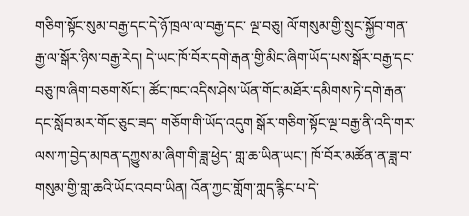གཅིག་སྟོང་སུམ་བརྒྱ་དང་དེ་ཉོ་ཁྲལ་ལ་བརྒྱ་དང་ ལྔ་བཅུ། ལོ་གསུམ་གྱི་སྲུང་སྐྱོབ་གན་རྒྱ་ལ་སྒོར་ཉིས་བརྒྱ་རེད། དེ་ཡང་ཁོ་བོར་དགེ་རྒན་གྱི་མིང་ཞིག་ཡོད་པས་སྒོར་བརྒྱ་དང་བཅུ་ཁ་ཞིག་བཅག་སོང་། ཚོང་ཁང་འདིས་ཤེས་ཡོན་གོང་མཐོར་དམིགས་ཏེ་དགེ་རྒན་དང་སློབ་མར་གོང་ཅུང་ཟད་ གཅོག་གི་ཡོད་འདུག སྒོར་གཅིག་སྟོང་ལྔ་བརྒྱ་ནི་འདི་གར་ལས་ཀ་བྱེད་མཁན་དཀྱུས་མ་ཞིག་གི་ཟླ་ཕྱེད་ གླ་ཆ་ཡིན་ཡང་། ཁོ་བོར་མཚོན་ན་ཟླ་བ་གསུམ་གྱི་གླ་ཆའི་ཡོང་འབབ་ཡིན། འོན་ཀྱང་གློག་ཀླད་རྙིང་པ་དེ་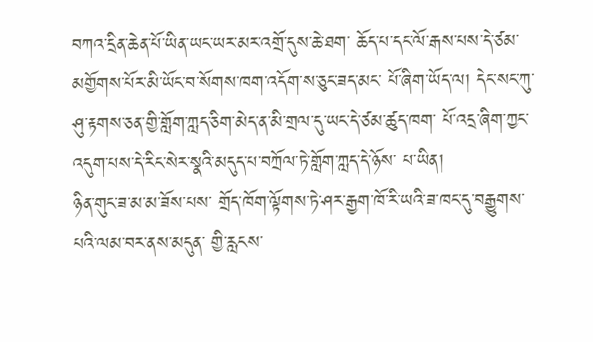བཀའ་དྲིན་ཆེན་པོ་ཡིན་ཡང་ཡར་མར་འགྲོ་དུས་ཆེ་ཐག་ ཆོད་པ་དང་ལོ་རྒས་པས་དེ་ཙམ་མགྱོགས་པོར་མི་ཡོང་བ་སོགས་ཁག་འདོག་ས་ཅུང་ཟད་མང་ པོ་ཞིག་ཡོད་ལ། དེང་སང་ཀུ་ཤུ་རྟགས་ཅན་གྱི་གློག་ཀླད་ཅིག་མེད་ན་མི་གྲལ་དུ་ཡང་དེ་ཙམ་ཚུད་ཁག་ པོ་འདྲ་ཞིག་ཀྱང་འདུག་པས་དེ་རིང་སེར་སྣའི་མདུད་པ་བཀྲོལ་ཏེ་གློག་ཀླད་དེ་ཉོས་ པ་ཡིན།
ཉིན་གུང་ཟ་མ་མ་ཟོས་པས་ གྲོད་ཁོག་ལྟོགས་ཏེ་ཤར་རྒྱག་ཁོ་རི་ཡའི་ཟ་ཁང་དུ་བརྒྱུགས་པའི་ལམ་བར་ནས་མདུན་ གྱི་རླངས་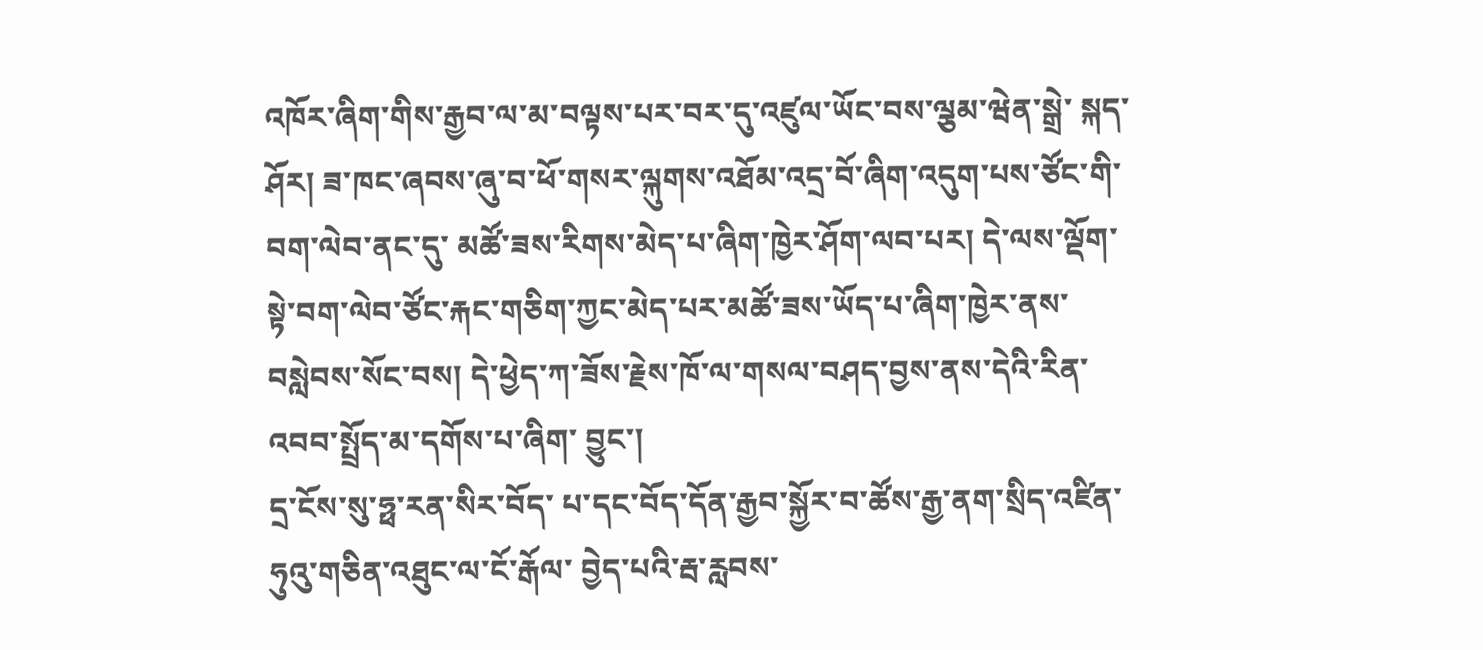འཁོར་ཞིག་གིས་རྒྱབ་ལ་མ་བལྟས་པར་བར་དུ་འཛུལ་ཡོང་བས་ལྕམ་ཝེན་སྒྲེ་ སྐད་ཤོར། ཟ་ཁང་ཞབས་ཞུ་བ་ཕོ་གསར་ལྐུགས་འཐོམ་འདྲ་བོ་ཞིག་འདུག་པས་ཙོང་གི་བག་ལེབ་ནང་དུ་ མཚོ་ཟས་རིགས་མེད་པ་ཞིག་ཁྱེར་ཤོག་ལབ་པར། དེ་ལས་ལྡོག་སྟེ་བག་ལེབ་ཙོང་རྐང་གཅིག་ཀྱང་མེད་པར་མཚོ་ཟས་ཡོད་པ་ཞིག་ཁྱེར་ནས་ བསླེབས་སོང་བས། དེ་ཕྱེད་ཀ་ཟོས་རྗེས་ཁོ་ལ་གསལ་བཤད་བྱས་ནས་དེའི་རིན་འབབ་སྤྲོད་མ་དགོས་པ་ཞིག་ བྱུང་།
དྲ་ངོས་སུ་ཧྥ་རན་སིར་བོད་ པ་དང་བོད་དོན་རྒྱབ་སྐྱོར་བ་ཚོས་རྒྱ་ནག་སྲིད་འཛིན་ཧུའུ་གཅིན་འཐུང་ལ་ངོ་རྒོལ་ བྱེད་པའི་རྦ་རླབས་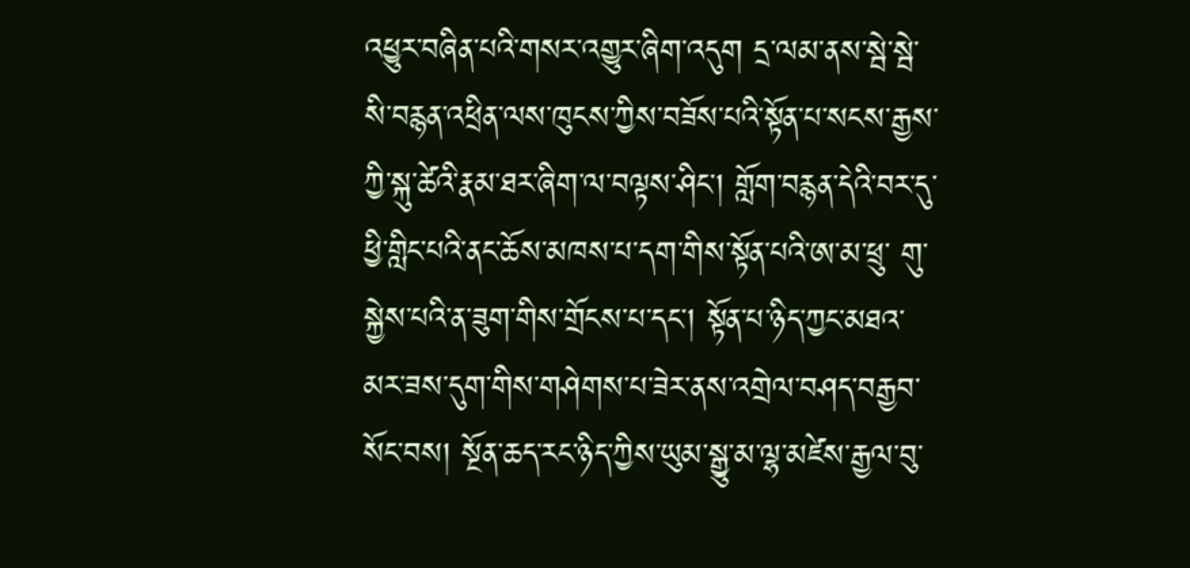འཕྱུར་བཞིན་པའི་གསར་འགྱུར་ཞིག་འདུག དྲ་ལམ་ནས་སྦེ་སྦེ་སི་བརྙན་འཕྲིན་ལས་ཁུངས་ཀྱིས་བཟོས་པའི་སྟོན་པ་སངས་རྒྱས་ ཀྱི་སྐུ་ཚེའི་རྣམ་ཐར་ཞིག་ལ་བལྟས་ཤིང་། གློག་བརྙན་དེའི་བར་དུ་ཕྱི་གླིང་པའི་ནང་ཆོས་མཁས་པ་དག་གིས་སྟོན་པའི་ཨ་མ་ཕྲུ་ གུ་སྐྱེས་པའི་ན་ཟུག་གིས་གྲོངས་པ་དང་། སྟོན་པ་ཉིད་ཀྱང་མཐའ་མར་ཟས་དུག་གིས་གཤེགས་པ་ཟེར་ནས་འགྲེལ་བཤད་བརྒྱབ་སོང་བས། སྔོན་ཆད་རང་ཉིད་ཀྱིས་ཡུམ་སྒྱུ་མ་ལྷ་མཛེས་རྒྱལ་བུ་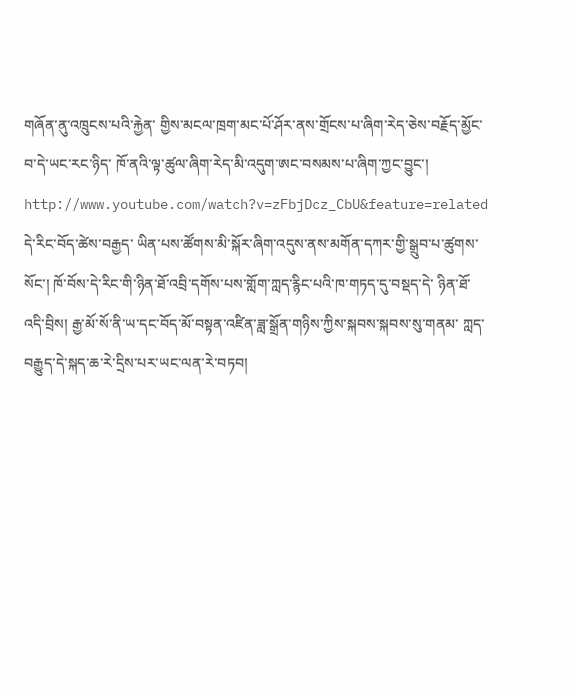གཞོན་ནུ་འཁྲུངས་པའི་རྐྱེན་ གྱིས་མངལ་ཁྲག་མང་པོ་ཤོར་ནས་གྲོངས་པ་ཞིག་རེད་ཅེས་བརྗོད་མྱོང་བ་དེ་ཡང་རང་ཉིད་ ཁོ་ནའི་ལྟ་ཚུལ་ཞིག་རེད་མི་འདུག་ཨང་བསམས་པ་ཞིག་ཀྱང་བྱུང་། http://www.youtube.com/watch?v=zFbjDcz_CbU&feature=related
དེ་རིང་བོད་ཚེས་བརྒྱད་ ཡིན་པས་ཚོགས་མི་སྐོར་ཞིག་འདུས་ནས་མགོན་དཀར་གྱི་སྒྲུབ་པ་ཚུགས་སོང་། ཁོ་བོས་དེ་རིང་གི་ཉིན་ཐོ་འབྲི་དགོས་པས་གློག་ཀླད་རྙིང་པའི་ཁ་གཏད་དུ་བསྡད་དེ་ ཉིན་ཐོ་འདི་བྲིས། རྒྱ་མོ་སོ་ནི་ཡ་དང་བོད་མོ་བསྟན་འཛིན་ཟླ་སྒྲོན་གཉིས་ཀྱིས་སྐབས་སྐབས་སུ་གནམ་ ཀླད་བརྒྱུད་དེ་སྐད་ཆ་རེ་དྲིས་པར་ཡང་ལན་རེ་བཏབ།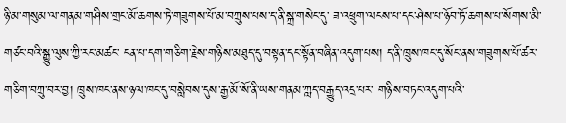ཉི་མ་གསུམ་ལ་གནམ་གཤིས་གྲང་མོ་ཆགས་ཏེ་གཟུགས་པོ་མ་བཀྲུས་པས་ད་ནི་སྐྲ་གསེང་དུ་ ཟ་འཕྲུག་ལངས་པ་དང་ཤེས་པ་ཉོབ་ཏོ་ཆགས་པ་སོགས་མི་གཙང་བའི་སྒྱུ་ལུས་ཀྱི་རང་མཚང་ ངན་པ་དག་གཅིག་རྗེས་གཉིས་མཐུད་དུ་བསྟན་དང་སྟོན་བཞིན་འདུག་པས། ད་ནི་ཁྲུས་ཁང་དུ་སོང་ནས་གཟུགས་པོ་ཚར་གཅིག་བཀྲུ་བར་བྱ། ཁྲུས་ཁང་ནས་ཉལ་ཁང་དུ་བསླེབས་དུས་རྒྱ་མོ་སོ་ནི་ཡས་གནམ་ཀླད་བརྒྱུད་འདྲ་པར་ གཉིས་བཏང་འདུག་པའི་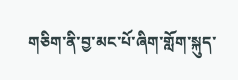གཅིག་ནི་བྱ་མང་པོ་ཞིག་གློག་སྐུད་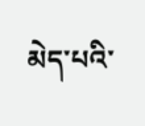མེད་པའི་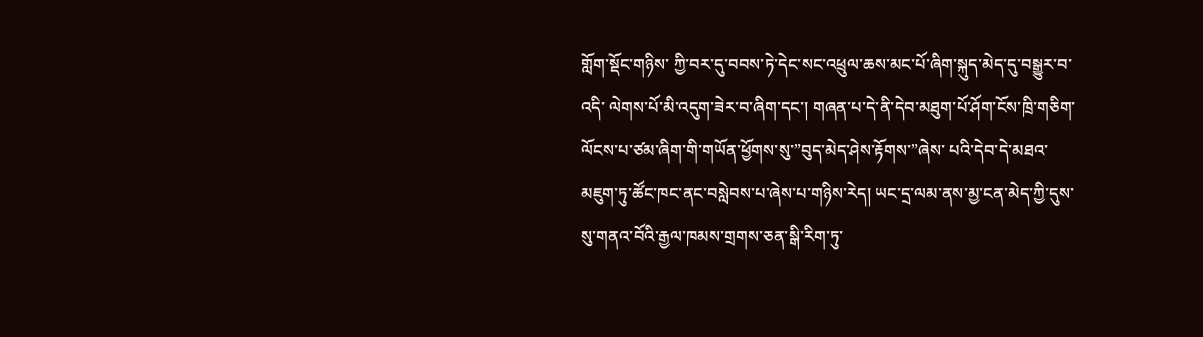གློག་སྡོང་གཉིས་ ཀྱི་བར་དུ་བབས་ཏེ་དེང་སང་འཕྲུལ་ཆས་མང་པོ་ཞིག་སྐུད་མེད་དུ་བསྒྱུར་བ་འདི་ ལེགས་པོ་མི་འདུག་ཟེར་བ་ཞིག་དང་། གཞན་པ་དེ་ནི་དེབ་མཐུག་པོ་ཤོག་ངོས་ཁྲི་གཅིག་ལོངས་པ་ཙམ་ཞིག་གི་གཡོན་ཕྱོགས་སུ་”བུད་མེད་ཤེས་རྟོགས་”ཞེས་ པའི་དེབ་དེ་མཐའ་མཇུག་ཏུ་ཚོང་ཁང་ནང་བསླེབས་པ་ཞེས་པ་གཉིས་རེད། ཡང་དྲ་ལམ་ནས་མྱ་ངན་མེད་ཀྱི་དུས་སུ་གནའ་བོའི་རྒྱལ་ཁམས་གྲགས་ཅན་སྒི་རིག་ཏུ་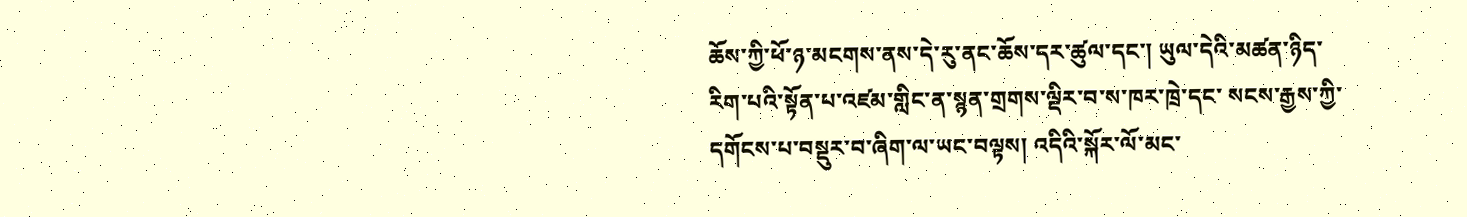ཆོས་ཀྱི་ཕོ་ཉ་མངགས་ནས་དེ་རུ་ནང་ཆོས་དར་ཚུལ་དང་། ཡུལ་དེའི་མཚན་ཉིད་རིག་པའི་སྟོན་པ་འཛམ་གླིང་ན་སྙན་གྲགས་ལྡིར་བ་ས་ཁར་ཁྲེ་དང་ སངས་རྒྱས་ཀྱི་དགོངས་པ་བསྡུར་བ་ཞིག་ལ་ཡང་བལྟས། འདིའི་སྐོར་ལོ་མང་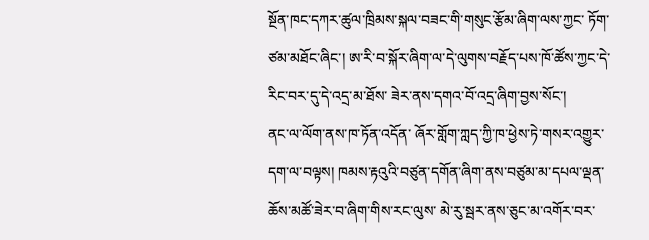སྔོན་ཁང་དཀར་ཚུལ་ཁྲིམས་སྐལ་བཟང་གི་གསུང་རྩོམ་ཞིག་ལས་ཀྱང་ ཏོག་ཙམ་མཐོང་ཞིང་། ཨ་རི་བ་སྐོར་ཞིག་ལ་དེ་ལུགས་བརྗོད་པས་ཁོ་ཚོས་ཀྱང་དེ་རིང་བར་དུ་དེ་འདྲ་མ་ཐོས་ ཟེར་ནས་དགའ་བོ་འདྲ་ཞིག་བྱས་སོང་།
ནང་ལ་ལོག་ནས་ཁ་ཏོན་འདོན་ ཞོར་གློག་ཀླད་ཀྱི་ཁ་ཕྱེས་ཏེ་གསར་འགྱུར་དག་ལ་བལྟས། ཁམས་རྟའུའི་བཙུན་དགོན་ཞིག་ནས་བཙུམ་མ་དཔལ་ལྡན་ཆོས་མཚོ་ཟེར་བ་ཞིག་གིས་རང་ལུས་ མེ་རུ་སྦར་ནས་ཅུང་མ་འགོར་བར་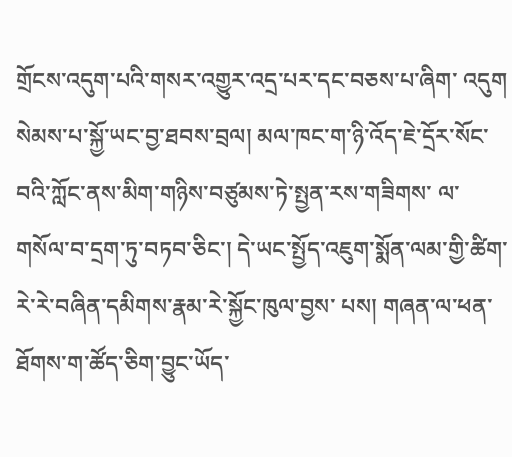གྲོངས་འདུག་པའི་གསར་འགྱུར་འདྲ་པར་དང་བཅས་པ་ཞིག་ འདུག སེམས་པ་སྐྱོ་ཡང་བྱ་ཐབས་བྲལ། མལ་ཁང་ག་ཉི་འོད་ཇེ་དྲོར་སོང་བའི་ཀློང་ནས་མིག་གཉིས་བཙུམས་ཏེ་སྤྱན་རས་གཟིགས་ ལ་གསོལ་བ་དྲག་ཏུ་བཏབ་ཅིང་། དེ་ཡང་སྤྱོད་འཇུག་སྨོན་ལམ་གྱི་ཚིག་རེ་རེ་བཞིན་དམིགས་རྣམ་རེ་སྐྱོང་ཁུལ་བྱས་ པས། གཞན་ལ་ཕན་ཐོགས་ག་ཚོད་ཅིག་བྱུང་ཡོད་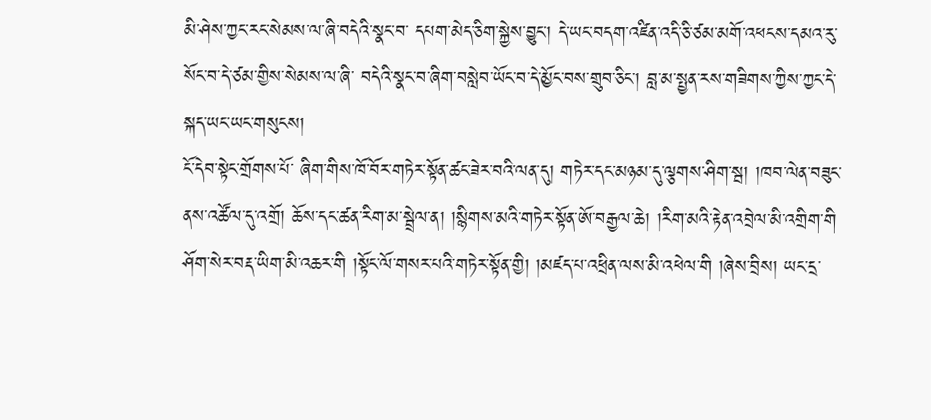མི་ཤེས་ཀྱང་རང་སེམས་ལ་ཞི་བདེའི་སྣང་བ་ དཔག་མེད་ཅིག་སྐྱེས་བྱུང་། དེ་ཡང་བདག་འཛིན་འདི་ཅི་ཙམ་མགོ་འཕངས་དམའ་རུ་སོང་བ་དེ་ཙམ་གྱིས་སེམས་ལ་ཞི་ བདེའི་སྣང་བ་ཞིག་བསླེབ་ཡོང་བ་དེ་མྱོང་བས་གྲུབ་ཅིང་། བླ་མ་སྤྱན་རས་གཟིགས་ཀྱིས་ཀྱང་དེ་སྐད་ཡང་ཡང་གསུངས།
ངོ་དེབ་སྟེང་གྲོགས་པོ་ ཞིག་གིས་ཁོ་བོར་གཏེར་སྟོན་ཚང་ཟེར་བའི་ལན་དུ། གཏེར་དང་མཉམ་དུ་ལྕགས་ཤིག་སྦ། །ཁབ་ལེན་བཟུང་ནས་འཚོལ་དུ་འགྲོ། ཆོས་དང་ཚན་རིག་མ་སྦྲེལ་ན། །སྙིགས་མའི་གཏེར་སྟོན་ཨོ་བརྒྱལ་ཆེ། །རིག་མའི་རྟེན་འབྲེལ་མི་འགྲིག་གི ཤོག་སེར་བརྡ་ཡིག་མི་འཆར་གི །སྟོང་ལོ་གསར་པའི་གཏེར་སྟོན་གྱི། །མཛད་པ་འཕྲིན་ལས་མི་འཕེལ་གི །ཞེས་བྲིས། ཡང་དྲ་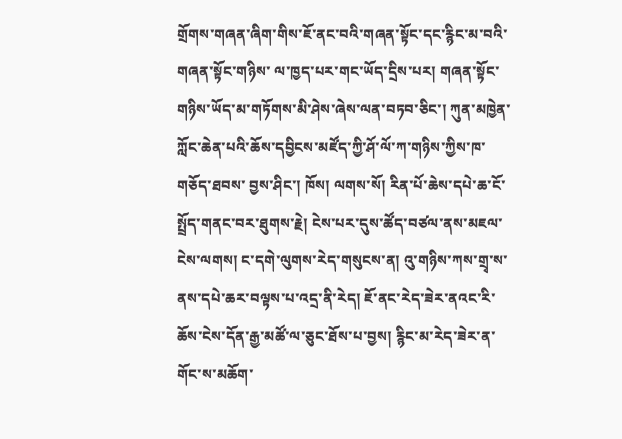གྲོགས་གཞན་ཞིག་གིས་ཇོ་ནང་བའི་གཞན་སྟོང་དང་རྙིང་མ་བའི་གཞན་སྟོང་གཉིས་ ལ་ཁྱད་པར་གང་ཡོད་དྲིས་པར། གཞན་སྟོང་གཉིས་ཡོད་མ་གཏོགས་མི་ཤེས་ཞེས་ལན་བཏབ་ཅིང་། ཀུན་མཁྱེན་ཀློང་ཆེན་པའི་ཆོས་དབྱིངས་མཛོད་ཀྱི་ཤོ་ལོ་ཀ་གཉིས་ཀྱིས་ཁ་གཅོད་ཐབས་ བྱས་ཤིང་། ཁོས། ལགས་སོ། རིན་པོ་ཆེས་དཔེ་ཆ་ངོ་སྤྲོད་གནང་བར་ཐུགས་རྗེ། ངེས་པར་དུས་ཚོད་བཙལ་ནས་མཇལ་ངེས་ལགས། ང་དགེ་ལུགས་རེད་གསུངས་ན། འུ་གཉིས་ཀས་གྲྭ་ས་ནས་དཔེ་ཆར་བལྟས་པ་འདྲ་ནི་རེད། ཇོ་ནང་རེད་ཟེར་ནའང་རི་ཆོས་ངེས་དོན་རྒྱ་མཚོ་ལ་ཅུང་ཐོས་པ་བྱས། རྙིང་མ་རེད་ཟེར་ན་གོང་ས་མཆོག་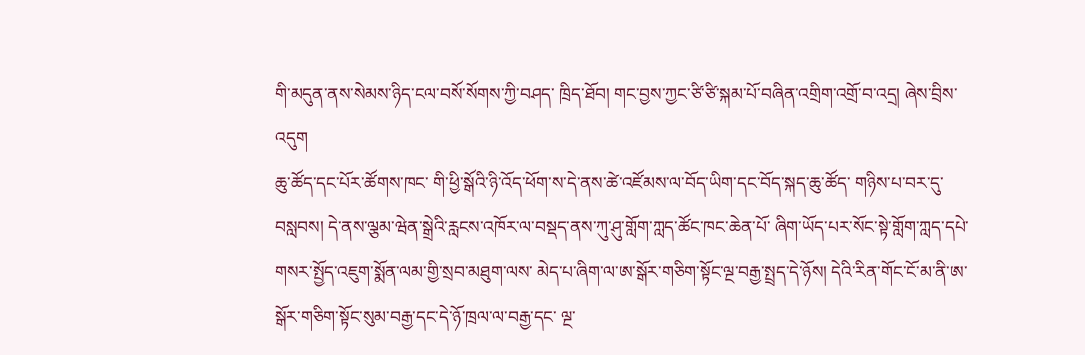གི་མདུན་ནས་སེམས་ཉིད་ངལ་བསོ་སོགས་ཀྱི་བཤད་ ཁྲིད་ཐོབ། གང་བྱས་ཀྱང་ཙི་ཙི་སྐམ་པོ་བཞིན་འགྲིག་འགྲོ་བ་འདྲ། ཞེས་བྲིས་འདུག
ཆུ་ཚོད་དང་པོར་ཚོགས་ཁང་ གི་ཕྱི་སྒོའི་ཉི་འོད་ཕོག་ས་དེ་ནས་ཚེ་འཛོམས་ལ་བོད་ཡིག་དང་བོད་སྐད་ཆུ་ཚོད་ གཉིས་པ་བར་དུ་བསླབས། དེ་ནས་ལྕམ་ཝེན་སྒྲེའི་རླངས་འཁོར་ལ་བསྡད་ནས་ཀུ་ཤུ་གློག་ཀླད་ཚོང་ཁང་ཆེན་པོ་ ཞིག་ཡོད་པར་སོང་སྟེ་གློག་ཀླད་དཔེ་གསར་སྤྱོད་འཇུག་སྨོན་ལམ་གྱི་སྲབ་མཐུག་ལས་ མེད་པ་ཞིག་ལ་ཨ་སྒོར་གཅིག་སྟོང་ལྔ་བརྒྱ་སྤྲད་དེ་ཉོས། དེའི་རིན་གོང་ངོ་མ་ནི་ཨ་སྒོར་གཅིག་སྟོང་སུམ་བརྒྱ་དང་དེ་ཉོ་ཁྲལ་ལ་བརྒྱ་དང་ ལྔ་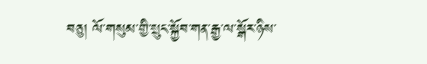བཅུ། ལོ་གསུམ་གྱི་སྲུང་སྐྱོབ་གན་རྒྱ་ལ་སྒོར་ཉིས་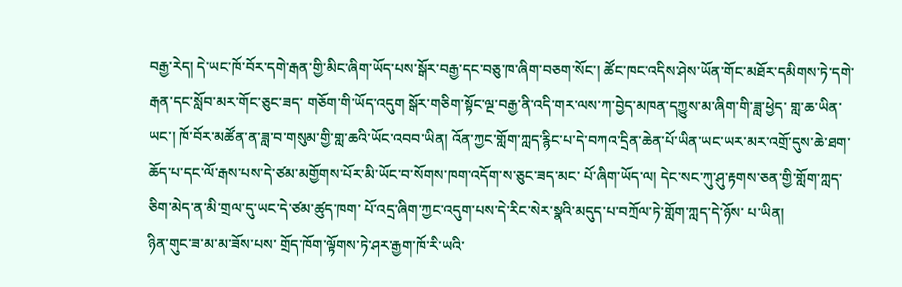བརྒྱ་རེད། དེ་ཡང་ཁོ་བོར་དགེ་རྒན་གྱི་མིང་ཞིག་ཡོད་པས་སྒོར་བརྒྱ་དང་བཅུ་ཁ་ཞིག་བཅག་སོང་། ཚོང་ཁང་འདིས་ཤེས་ཡོན་གོང་མཐོར་དམིགས་ཏེ་དགེ་རྒན་དང་སློབ་མར་གོང་ཅུང་ཟད་ གཅོག་གི་ཡོད་འདུག སྒོར་གཅིག་སྟོང་ལྔ་བརྒྱ་ནི་འདི་གར་ལས་ཀ་བྱེད་མཁན་དཀྱུས་མ་ཞིག་གི་ཟླ་ཕྱེད་ གླ་ཆ་ཡིན་ཡང་། ཁོ་བོར་མཚོན་ན་ཟླ་བ་གསུམ་གྱི་གླ་ཆའི་ཡོང་འབབ་ཡིན། འོན་ཀྱང་གློག་ཀླད་རྙིང་པ་དེ་བཀའ་དྲིན་ཆེན་པོ་ཡིན་ཡང་ཡར་མར་འགྲོ་དུས་ཆེ་ཐག་ ཆོད་པ་དང་ལོ་རྒས་པས་དེ་ཙམ་མགྱོགས་པོར་མི་ཡོང་བ་སོགས་ཁག་འདོག་ས་ཅུང་ཟད་མང་ པོ་ཞིག་ཡོད་ལ། དེང་སང་ཀུ་ཤུ་རྟགས་ཅན་གྱི་གློག་ཀླད་ཅིག་མེད་ན་མི་གྲལ་དུ་ཡང་དེ་ཙམ་ཚུད་ཁག་ པོ་འདྲ་ཞིག་ཀྱང་འདུག་པས་དེ་རིང་སེར་སྣའི་མདུད་པ་བཀྲོལ་ཏེ་གློག་ཀླད་དེ་ཉོས་ པ་ཡིན།
ཉིན་གུང་ཟ་མ་མ་ཟོས་པས་ གྲོད་ཁོག་ལྟོགས་ཏེ་ཤར་རྒྱག་ཁོ་རི་ཡའི་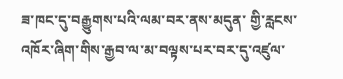ཟ་ཁང་དུ་བརྒྱུགས་པའི་ལམ་བར་ནས་མདུན་ གྱི་རླངས་འཁོར་ཞིག་གིས་རྒྱབ་ལ་མ་བལྟས་པར་བར་དུ་འཛུལ་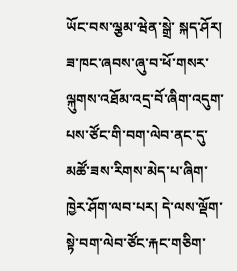ཡོང་བས་ལྕམ་ཝེན་སྒྲེ་ སྐད་ཤོར། ཟ་ཁང་ཞབས་ཞུ་བ་ཕོ་གསར་ལྐུགས་འཐོམ་འདྲ་བོ་ཞིག་འདུག་པས་ཙོང་གི་བག་ལེབ་ནང་དུ་ མཚོ་ཟས་རིགས་མེད་པ་ཞིག་ཁྱེར་ཤོག་ལབ་པར། དེ་ལས་ལྡོག་སྟེ་བག་ལེབ་ཙོང་རྐང་གཅིག་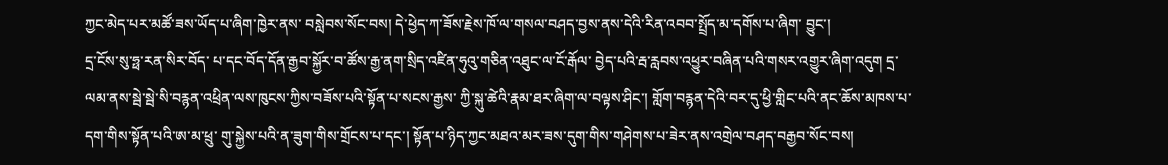ཀྱང་མེད་པར་མཚོ་ཟས་ཡོད་པ་ཞིག་ཁྱེར་ནས་ བསླེབས་སོང་བས། དེ་ཕྱེད་ཀ་ཟོས་རྗེས་ཁོ་ལ་གསལ་བཤད་བྱས་ནས་དེའི་རིན་འབབ་སྤྲོད་མ་དགོས་པ་ཞིག་ བྱུང་།
དྲ་ངོས་སུ་ཧྥ་རན་སིར་བོད་ པ་དང་བོད་དོན་རྒྱབ་སྐྱོར་བ་ཚོས་རྒྱ་ནག་སྲིད་འཛིན་ཧུའུ་གཅིན་འཐུང་ལ་ངོ་རྒོལ་ བྱེད་པའི་རྦ་རླབས་འཕྱུར་བཞིན་པའི་གསར་འགྱུར་ཞིག་འདུག དྲ་ལམ་ནས་སྦེ་སྦེ་སི་བརྙན་འཕྲིན་ལས་ཁུངས་ཀྱིས་བཟོས་པའི་སྟོན་པ་སངས་རྒྱས་ ཀྱི་སྐུ་ཚེའི་རྣམ་ཐར་ཞིག་ལ་བལྟས་ཤིང་། གློག་བརྙན་དེའི་བར་དུ་ཕྱི་གླིང་པའི་ནང་ཆོས་མཁས་པ་དག་གིས་སྟོན་པའི་ཨ་མ་ཕྲུ་ གུ་སྐྱེས་པའི་ན་ཟུག་གིས་གྲོངས་པ་དང་། སྟོན་པ་ཉིད་ཀྱང་མཐའ་མར་ཟས་དུག་གིས་གཤེགས་པ་ཟེར་ནས་འགྲེལ་བཤད་བརྒྱབ་སོང་བས།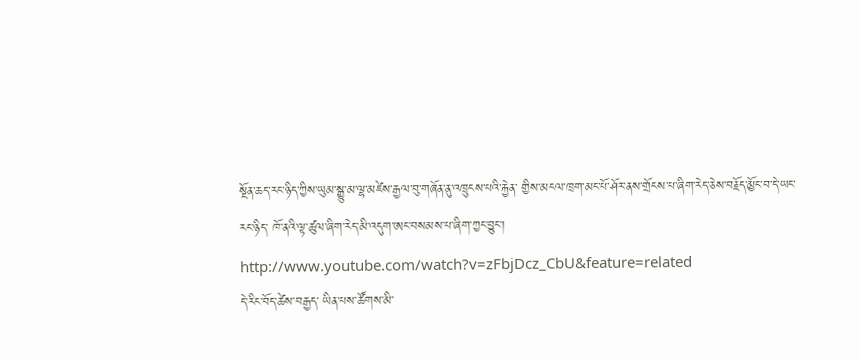སྔོན་ཆད་རང་ཉིད་ཀྱིས་ཡུམ་སྒྱུ་མ་ལྷ་མཛེས་རྒྱལ་བུ་གཞོན་ནུ་འཁྲུངས་པའི་རྐྱེན་ གྱིས་མངལ་ཁྲག་མང་པོ་ཤོར་ནས་གྲོངས་པ་ཞིག་རེད་ཅེས་བརྗོད་མྱོང་བ་དེ་ཡང་རང་ཉིད་ ཁོ་ནའི་ལྟ་ཚུལ་ཞིག་རེད་མི་འདུག་ཨང་བསམས་པ་ཞིག་ཀྱང་བྱུང་། http://www.youtube.com/watch?v=zFbjDcz_CbU&feature=related
དེ་རིང་བོད་ཚེས་བརྒྱད་ ཡིན་པས་ཚོགས་མི་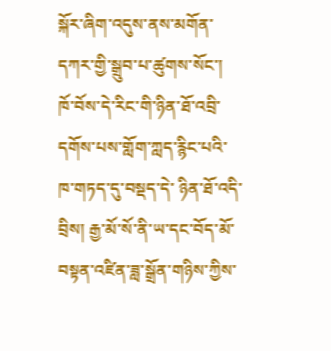སྐོར་ཞིག་འདུས་ནས་མགོན་དཀར་གྱི་སྒྲུབ་པ་ཚུགས་སོང་། ཁོ་བོས་དེ་རིང་གི་ཉིན་ཐོ་འབྲི་དགོས་པས་གློག་ཀླད་རྙིང་པའི་ཁ་གཏད་དུ་བསྡད་དེ་ ཉིན་ཐོ་འདི་བྲིས། རྒྱ་མོ་སོ་ནི་ཡ་དང་བོད་མོ་བསྟན་འཛིན་ཟླ་སྒྲོན་གཉིས་ཀྱིས་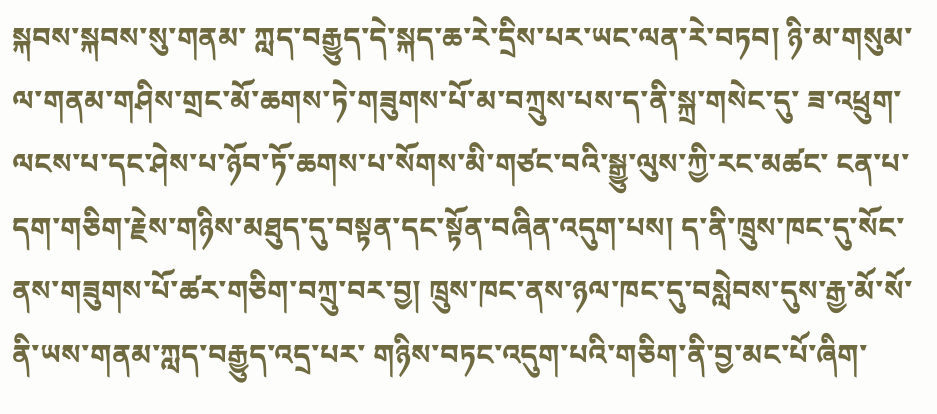སྐབས་སྐབས་སུ་གནམ་ ཀླད་བརྒྱུད་དེ་སྐད་ཆ་རེ་དྲིས་པར་ཡང་ལན་རེ་བཏབ། ཉི་མ་གསུམ་ལ་གནམ་གཤིས་གྲང་མོ་ཆགས་ཏེ་གཟུགས་པོ་མ་བཀྲུས་པས་ད་ནི་སྐྲ་གསེང་དུ་ ཟ་འཕྲུག་ལངས་པ་དང་ཤེས་པ་ཉོབ་ཏོ་ཆགས་པ་སོགས་མི་གཙང་བའི་སྒྱུ་ལུས་ཀྱི་རང་མཚང་ ངན་པ་དག་གཅིག་རྗེས་གཉིས་མཐུད་དུ་བསྟན་དང་སྟོན་བཞིན་འདུག་པས། ད་ནི་ཁྲུས་ཁང་དུ་སོང་ནས་གཟུགས་པོ་ཚར་གཅིག་བཀྲུ་བར་བྱ། ཁྲུས་ཁང་ནས་ཉལ་ཁང་དུ་བསླེབས་དུས་རྒྱ་མོ་སོ་ནི་ཡས་གནམ་ཀླད་བརྒྱུད་འདྲ་པར་ གཉིས་བཏང་འདུག་པའི་གཅིག་ནི་བྱ་མང་པོ་ཞིག་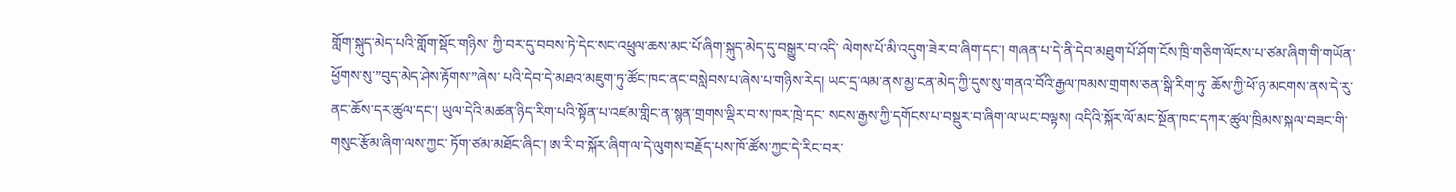གློག་སྐུད་མེད་པའི་གློག་སྡོང་གཉིས་ ཀྱི་བར་དུ་བབས་ཏེ་དེང་སང་འཕྲུལ་ཆས་མང་པོ་ཞིག་སྐུད་མེད་དུ་བསྒྱུར་བ་འདི་ ལེགས་པོ་མི་འདུག་ཟེར་བ་ཞིག་དང་། གཞན་པ་དེ་ནི་དེབ་མཐུག་པོ་ཤོག་ངོས་ཁྲི་གཅིག་ལོངས་པ་ཙམ་ཞིག་གི་གཡོན་ཕྱོགས་སུ་”བུད་མེད་ཤེས་རྟོགས་”ཞེས་ པའི་དེབ་དེ་མཐའ་མཇུག་ཏུ་ཚོང་ཁང་ནང་བསླེབས་པ་ཞེས་པ་གཉིས་རེད། ཡང་དྲ་ལམ་ནས་མྱ་ངན་མེད་ཀྱི་དུས་སུ་གནའ་བོའི་རྒྱལ་ཁམས་གྲགས་ཅན་སྒི་རིག་ཏུ་ ཆོས་ཀྱི་ཕོ་ཉ་མངགས་ནས་དེ་རུ་ནང་ཆོས་དར་ཚུལ་དང་། ཡུལ་དེའི་མཚན་ཉིད་རིག་པའི་སྟོན་པ་འཛམ་གླིང་ན་སྙན་གྲགས་ལྡིར་བ་ས་ཁར་ཁྲེ་དང་ སངས་རྒྱས་ཀྱི་དགོངས་པ་བསྡུར་བ་ཞིག་ལ་ཡང་བལྟས། འདིའི་སྐོར་ལོ་མང་སྔོན་ཁང་དཀར་ཚུལ་ཁྲིམས་སྐལ་བཟང་གི་གསུང་རྩོམ་ཞིག་ལས་ཀྱང་ ཏོག་ཙམ་མཐོང་ཞིང་། ཨ་རི་བ་སྐོར་ཞིག་ལ་དེ་ལུགས་བརྗོད་པས་ཁོ་ཚོས་ཀྱང་དེ་རིང་བར་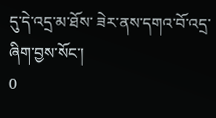དུ་དེ་འདྲ་མ་ཐོས་ ཟེར་ནས་དགའ་བོ་འདྲ་ཞིག་བྱས་སོང་།
0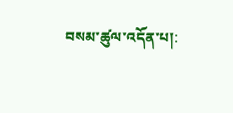བསམ་ཚུལ་འདོན་པ།: